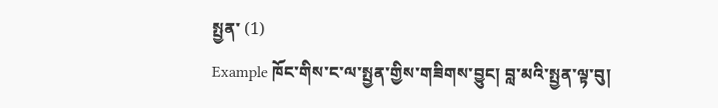སྤྱན་ (1)
Example ཁོང་གིས་ང་ལ་སྤྱན་གྱིས་གཟིགས་བྱུང། བླ་མའི་སྤྱན་ལྟ་བུ།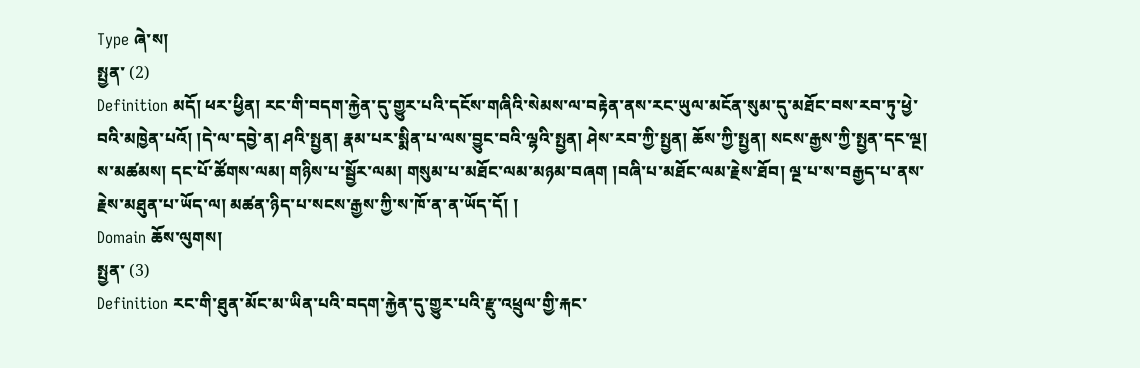Type ཞེ་ས།
སྤྱན་ (2)
Definition མདོ། ཕར་ཕྱིན། རང་གི་བདག་རྐྱེན་དུ་གྱུར་པའི་དངོས་གཞིའི་སེམས་ལ་བརྟེན་ནས་རང་ཡུལ་མངོན་སུམ་དུ་མཐོང་བས་རབ་ཏུ་ཕྱེ་བའི་མཁྱེན་པའོ། །དེ་ལ་དབྱེ་ན། ཤའི་སྤྱན། རྣམ་པར་སྨིན་པ་ལས་བྱུང་བའི་ལྷའི་སྤྱན། ཤེས་རབ་ཀྱི་སྤྱན། ཆོས་ཀྱི་སྤྱན། སངས་རྒྱས་ཀྱི་སྤྱན་དང་ལྔ། ས་མཚམས། དང་པོ་ཚོགས་ལམ། གཉིས་པ་སྦྱོར་ལམ། གསུམ་པ་མཐོང་ལམ་མཉམ་བཞག །བཞི་པ་མཐོང་ལམ་རྗེས་ཐོབ། ལྔ་པ་ས་བརྒྱད་པ་ནས་རྗེས་མཐུན་པ་ཡོད་ལ། མཚན་ཉིད་པ་སངས་རྒྱས་ཀྱི་ས་ཁོ་ན་ན་ཡོད་དོ། །
Domain ཆོས་ལུགས།
སྤྱན་ (3)
Definition རང་གི་ཐུན་མོང་མ་ཡིན་པའི་བདག་རྐྱེན་དུ་གྱུར་པའི་རྫུ་འཕྲུལ་གྱི་རྐང་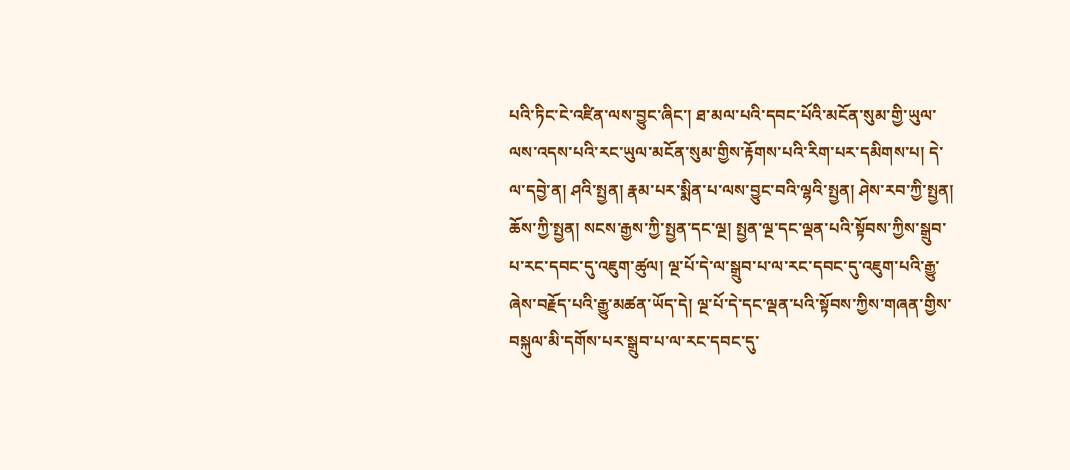པའི་ཏིང་ངེ་འཛིན་ལས་བྱུང་ཞིང་། ཐ་མལ་པའི་དབང་པོའི་མངོན་སུམ་གྱི་ཡུལ་ལས་འདས་པའི་རང་ཡུལ་མངོན་སུམ་གྱིས་རྟོགས་པའི་རིག་པར་དམིགས་པ། དེ་ལ་དབྱེ་ན། ཤའི་སྤྱན། རྣམ་པར་སྨིན་པ་ལས་བྱུང་བའི་ལྷའི་སྤྱན། ཤེས་རབ་ཀྱི་སྤྱན། ཆོས་ཀྱི་སྤྱན། སངས་རྒྱས་ཀྱི་སྤྱན་དང་ལྔ། སྤྱན་ལྔ་དང་ལྡན་པའི་སྟོབས་ཀྱིས་སྒྲུབ་པ་རང་དབང་དུ་འཇུག་ཚུལ། ལྔ་པོ་དེ་ལ་སྒྲུབ་པ་ལ་རང་དབང་དུ་འཇུག་པའི་རྒྱུ་ཞེས་བརྗོད་པའི་རྒྱུ་མཚན་ཡོད་དེ། ལྔ་པོ་དེ་དང་ལྡན་པའི་སྟོབས་ཀྱིས་གཞན་གྱིས་བསྐུལ་མི་དགོས་པར་སྒྲུབ་པ་ལ་རང་དབང་དུ་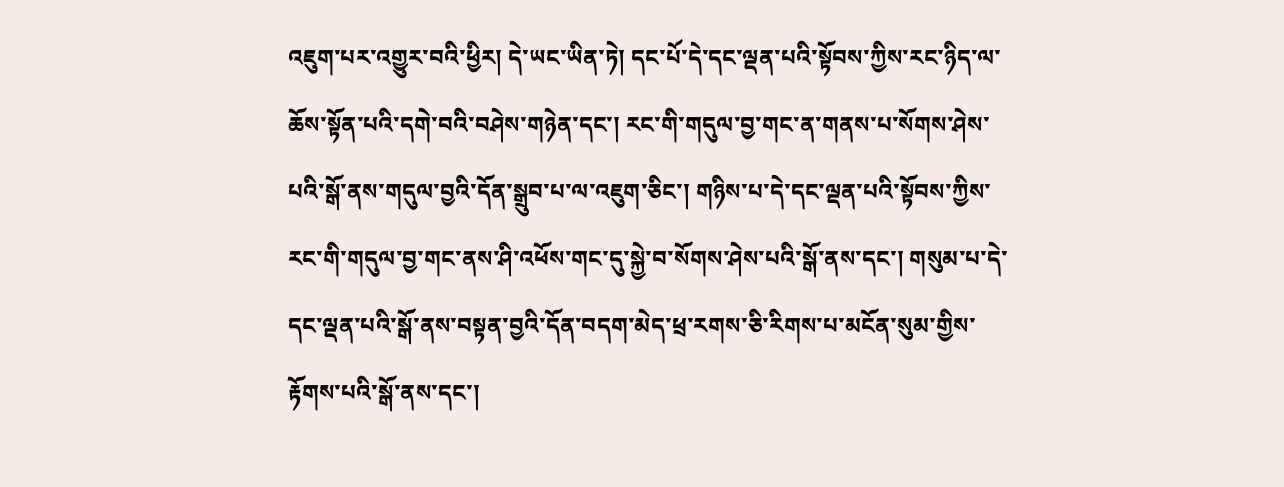འཇུག་པར་འགྱུར་བའི་ཕྱིར། དེ་ཡང་ཡིན་ཏེ། དང་པོ་དེ་དང་ལྡན་པའི་སྟོབས་ཀྱིས་རང་ཉིད་ལ་ཆོས་སྟོན་པའི་དགེ་བའི་བཤེས་གཉེན་དང་། རང་གི་གདུལ་བྱ་གང་ན་གནས་པ་སོགས་ཤེས་པའི་སྒོ་ནས་གདུལ་བྱའི་དོན་སྒྲུབ་པ་ལ་འཇུག་ཅིང་། གཉིས་པ་དེ་དང་ལྡན་པའི་སྟོབས་ཀྱིས་རང་གི་གདུལ་བྱ་གང་ནས་ཤི་འཕོས་གང་དུ་སྐྱེ་བ་སོགས་ཤེས་པའི་སྒོ་ནས་དང་། གསུམ་པ་དེ་དང་ལྡན་པའི་སྒོ་ནས་བསྟན་བྱའི་དོན་བདག་མེད་ཕྲ་རགས་ཅི་རིགས་པ་མངོན་སུམ་གྱིས་རྟོགས་པའི་སྒོ་ནས་དང་།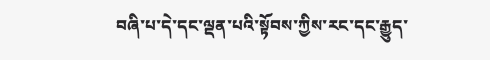བཞི་པ་དེ་དང་ལྡན་པའི་སྟོབས་ཀྱིས་རང་དང་རྒྱུད་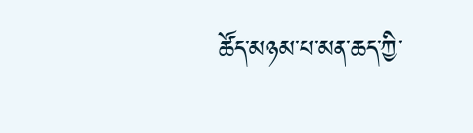ཚོད་མཉམ་པ་མན་ཆད་ཀྱི་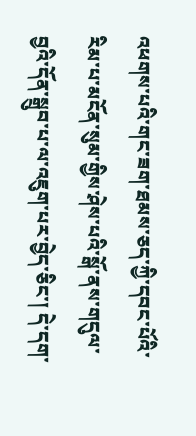འཕགས་པའི་གང་ཟག་ཐམས་ཅད་ཀྱི་དབང་པོའི་རིམ་པ་མངོན་སུམ་གྱིས་ཤེས་པའི་སྒོ་ནས་གདུལ་བྱའི་དོན་སྒྲུབ་པ་ལ་འཇུག་པར་བྱེད་ཅིང་། དེ་དག་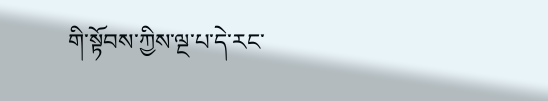གི་སྟོབས་ཀྱིས་ལྔ་པ་དེ་རང་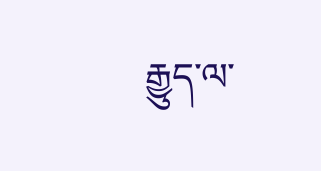རྒྱུད་ལ་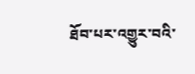ཐོབ་པར་འགྱུར་བའི་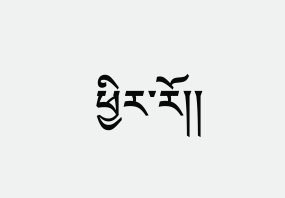ཕྱིར་རོ།།